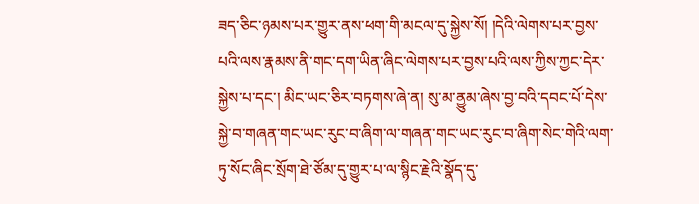ཟད་ཅིང་ཉམས་པར་གྱུར་ནས་ཕག་གི་མངལ་དུ་སྐྱེས་སོ། །དེའི་ལེགས་པར་བྱས་པའི་ལས་རྣམས་ནི་གང་དག་ཡིན་ཞིང་ལེགས་པར་བྱས་པའི་ལས་ཀྱིས་ཀྱང་དེར་སྐྱེས་པ་དང་། མིང་ཡང་ཅིར་བཏགས་ཞེ་ན། སུ་མ་ནྱུམ་ཞེས་བྱ་བའི་དབང་པོ་དེས་སྐྱེ་བ་གཞན་གང་ཡང་རུང་བ་ཞིག་ལ་གཞན་གང་ཡང་རུང་བ་ཞིག་སེང་གེའི་ལག་ཏུ་སོང་ཞིང་སྲོག་ཐེ་ཙོམ་དུ་གྱུར་པ་ལ་སྙིང་རྗེའི་སྣོད་དུ་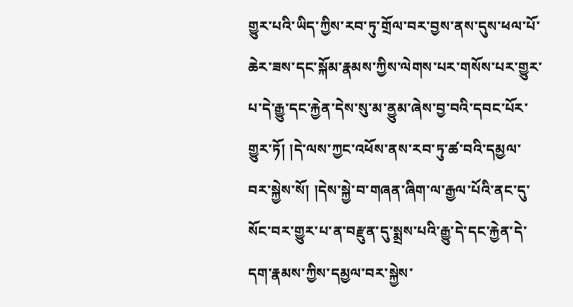གྱུར་པའི་ཡིད་ཀྱིས་རབ་ཏུ་གྲོལ་བར་བྱས་ནས་དུས་ཕལ་པོ་ཆེར་ཟས་དང་སྐོམ་རྣམས་ཀྱིས་ལེགས་པར་གསོས་པར་གྱུར་པ་དེ་རྒྱུ་དང་རྐྱེན་དེས་སུ་མ་ནྱུམ་ཞེས་བྱ་བའི་དབང་པོར་གྱུར་ཏོ། །དེ་ལས་ཀྱང་འཕོས་ནས་རབ་ཏུ་ཚ་བའི་དམྱལ་བར་སྐྱེས་སོ། །དེས་སྐྱེ་བ་གཞན་ཞིག་ལ་རྒྱལ་པོའི་ནང་དུ་སོང་བར་གྱུར་པ་ན་བརྫུན་དུ་སྨྲས་པའི་རྒྱུ་དེ་དང་རྐྱེན་དེ་དག་རྣམས་ཀྱིས་དམྱལ་བར་སྐྱེས་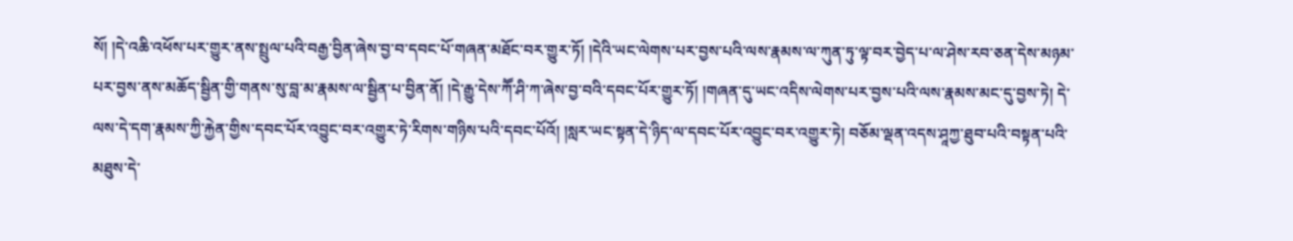སོ། །དེ་འཆི་འཕོས་པར་གྱུར་ནས་སྤྲུལ་པའི་བརྒྱ་བྱིན་ཞེས་བྱ་བ་དབང་པོ་གཞན་མཐོང་བར་གྱུར་ཏོ། །དེའི་ཡང་ལེགས་པར་བྱས་པའི་ལས་རྣམས་ལ་ཀུན་ཏུ་ལྟ་བར་བྱེད་པ་ལ་ཤེས་རབ་ཅན་དེས་མཉམ་པར་བྱས་ནས་མཆོད་སྦྱིན་གྱི་གནས་སུ་བླ་མ་རྣམས་ལ་སྦྱིན་པ་བྱིན་ནོ། །དེ་རྒྱུ་དེས་ཀཽ་ཤི་ཀ་ཞེས་བྱ་བའི་དབང་པོར་གྱུར་ཏོ། །གཞན་དུ་ཡང་འདིས་ལེགས་པར་བྱས་པའི་ལས་རྣམས་མང་དུ་བྱས་ཏེ། དེ་ལས་དེ་དག་རྣམས་ཀྱི་རྐྱེན་གྱིས་དབང་པོར་འབྱུང་བར་འགྱུར་ཏེ་རིགས་གཉིས་པའི་དབང་པོའོ། །སླར་ཡང་སྟན་དེ་ཉིད་ལ་དབང་པོར་འབྱུང་བར་འགྱུར་ཏེ། བཅོམ་ལྡན་འདས་ཤཱཀྱ་ཐུབ་པའི་བསྟན་པའི་མཐུས་དེ་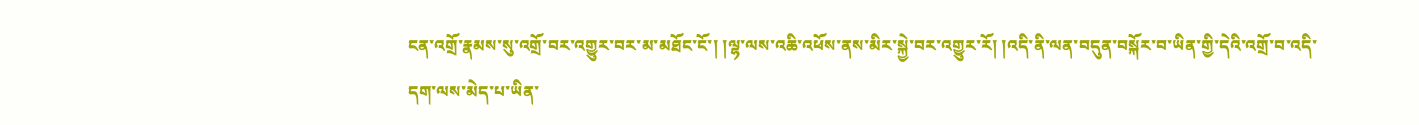ངན་འགྲོ་རྣམས་སུ་འགྲོ་བར་འགྱུར་བར་མ་མཐོང་ངོ་། །ལྷ་ལས་འཆི་འཕོས་ནས་མིར་སྐྱེ་བར་འགྱུར་རོ། །འདི་ནི་ལན་བདུན་བསྐོར་བ་ཡིན་གྱི་དེའི་འགྲོ་བ་འདི་དག་ལས་མེད་པ་ཡིན་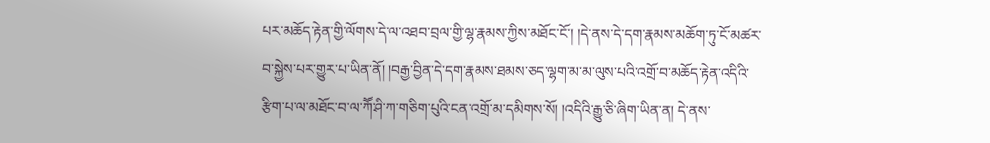པར་མཆོད་རྟེན་གྱི་ལོགས་དེ་ལ་འཐབ་བྲལ་གྱི་ལྷ་རྣམས་ཀྱིས་མཐོང་ངོ་། །དེ་ནས་དེ་དག་རྣམས་མཆོག་ཏུ་ངོ་མཚར་བ་སྐྱེས་པར་གྱུར་པ་ཡིན་ནོ། །བརྒྱ་བྱིན་དེ་དག་རྣམས་ཐམས་ཅད་ལྷག་མ་མ་ལུས་པའི་འགྲོ་བ་མཆོད་རྟེན་འདིའི་རྩིག་པ་ལ་མཐོང་བ་ལ་ཀཽ་ཤི་ཀ་གཅིག་པུའི་ངན་འགྲོ་མ་དམིགས་སོ། །འདིའི་རྒྱུ་ཅི་ཞིག་ཡིན་ན། དེ་ནས་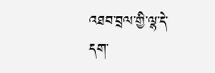འཐབ་བྲལ་གྱི་ལྷ་དེ་དག་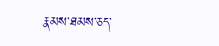རྣམས་ཐམས་ཅད་